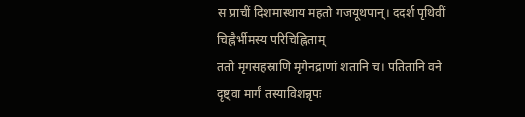स प्राचीं दिशमास्थाय महतो गजयूथपान्। ददर्श पृथिवीं चिह्नैर्भीमस्य परिचिह्निताम्
ततो मृगसहस्राणि मृगेनद्राणां शतानि च। पतितानि वने दृष्ट्वा मार्गं तस्याविशन्नृपः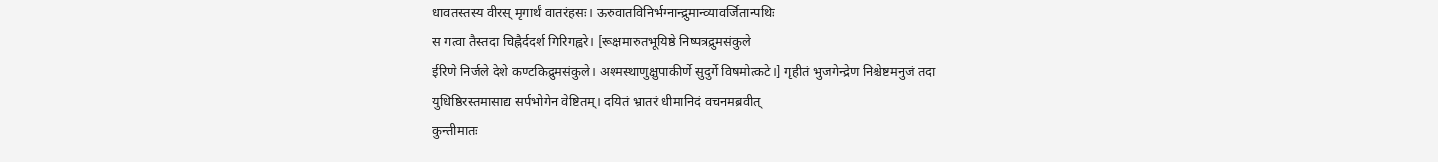धावतस्तस्य वीरस् मृगार्थं वातरंहसः। ऊरुवातविनिर्भग्नान्द्रुमान्व्यावर्जितान्पथिः
स गत्वा तैस्तदा चिह्नैर्ददर्श गिरिगह्वरे। [रूक्षमारुतभूयिष्ठे निष्पत्रद्रुमसंकुले
ईरिणे निर्जले देशे कण्टकिद्रुमसंकुले। अश्मस्थाणुक्षुपाकीर्णे सुदुर्गे विषमोत्कटे।] गृहीतं भुजगेन्द्रेण निश्चेष्टमनुजं तदा
युधिष्ठिरस्तमासाद्य सर्पभोगेन वेष्टितम्। दयितं भ्रातरं धीमानिदं वचनमब्रवीत्
कुन्तीमातः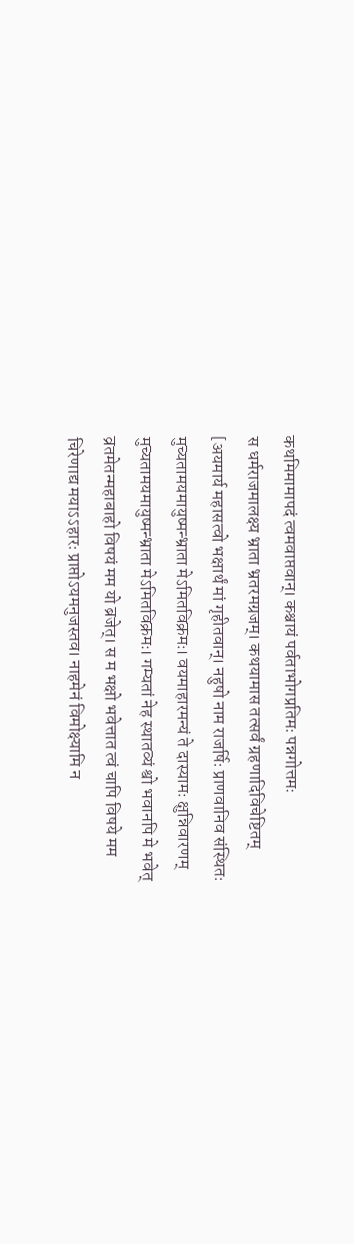कथमिमामापदं त्वमवाप्तवान्। कश्चायं पर्वताभोगप्रतिमः पन्नगोत्तमः
स धर्मराजमालक्ष्य भ्राता भ्रतरमग्रजम्। कथयामास तत्सर्वं ग्रहणादिविचेष्टितम्
[अयमार्य महासत्वो भक्षार्थं मां गृहीतवान्। नहुषो नाम राजर्षिः प्राणवानिव संस्थितः
मुच्यतामयमायुष्मन्भ्राता मेऽमितविक्रमः। वयमाहारमन्यं ते दास्यामः क्षुन्निवारणम्
मुच्यतामयमायुष्मन्भ्राता मेऽमितविक्रमः। गम्यतां नेह स्थातव्यं श्वो भवानपि मे भवेत्
व्रतमेतन्महाबाहो विषयं मम यो ब्रजेत्। स म भक्षो भवेत्तात त्वं चापि विषये मम
चिरेणाद्य मयाऽऽहारः प्राप्तोऽयमनुजस्तव। नाहमेनं विमोक्ष्यामि न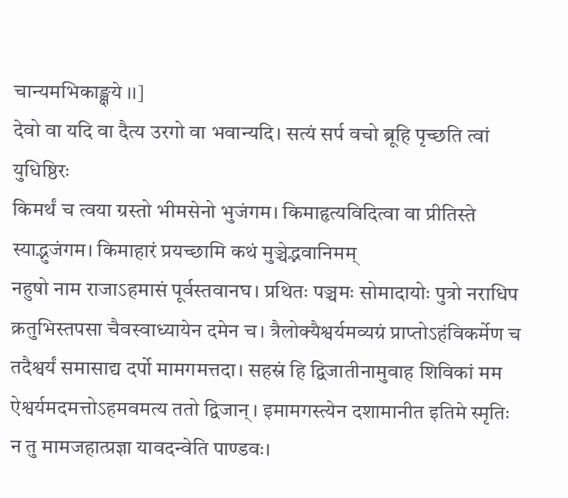चान्यमभिकाङ्क्षये ।।]
देवो वा यदि वा दैत्य उरगो वा भवान्यदि। सत्यं सर्प वचो ब्रूहि पृच्छति त्वां युधिष्ठिरः
किमर्थं च त्वया ग्रस्तो भीमसेनो भुजंगम। किमाहृत्यविदित्वा वा प्रीतिस्ते स्याद्भुजंगम। किमाहारं प्रयच्छामि कथं मुञ्चेद्भवानिमम्
नहुषो नाम राजाऽहमासं पूर्वस्तवानघ। प्रथितः पञ्चमः सोमादायोः पुत्रो नराधिप
क्रतुभिस्तपसा चैवस्वाध्यायेन दमेन च। त्रैलोक्यैश्वर्यमव्यग्रं प्राप्तोऽहंविकर्मेण च
तदैश्वर्यं समासाद्य दर्पो मामगमत्तदा। सहस्रं हि द्विजातीनामुवाह शिविकां मम
ऐश्वर्यमदमत्तोऽहमवमत्य ततो द्विजान्। इमामगस्त्येन दशामानीत इतिमे स्मृतिः
न तु मामजहात्प्रज्ञा यावदन्वेति पाण्डवः।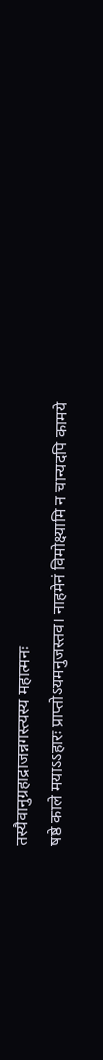तस्यैवानुग्रहाद्राजन्नगस्त्यस्य महात्मनः
षष्ठे काले मयाऽऽहारः प्राप्तोऽयमनुजस्तव। नाहमेनं विमोक्ष्यामि न चान्यदपि कामये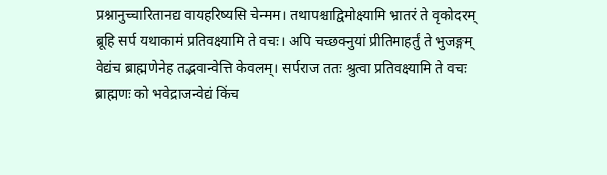प्रश्नानुच्चारितानद्य वायहरिष्यसि चेन्मम। तथापश्चाद्विमोक्ष्यामि भ्रातरं ते वृकोदरम्
ब्रूहि सर्प यथाकामं प्रतिवक्ष्यामि ते वचः। अपि चच्छक्नुयां प्रीतिमाहर्तुं ते भुजङ्गम्
वेद्यंच ब्राह्मणेनेह तद्भवान्वेत्ति केवलम्। सर्पराज ततः श्रुत्वा प्रतिवक्ष्यामि ते वचः
ब्राह्मणः को भवेद्राजन्वेद्यं किंच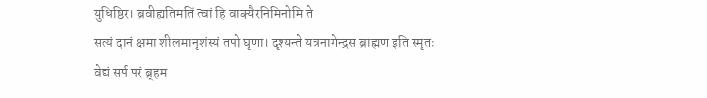युधिष्ठिर। ब्रवीह्यतिमतिं त्वां हि वाक्यैरनिमिनोमि ते
सत्यं दानं क्षमा शीलमानृशंस्यं तपो घृणा। दृश्यन्ते यत्रनागेन्द्रस ब्राह्मण इति स्मृतः
वेद्यं सर्प परं ब्र्हम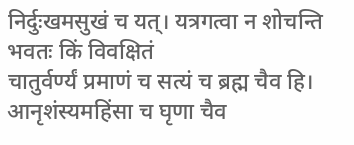निर्दुःखमसुखं च यत्। यत्रगत्वा न शोचन्ति भवतः किं विवक्षितं
चातुर्वर्ण्यं प्रमाणं च सत्यं च ब्रह्म चैव हि। आनृशंस्यमहिंसा च घृणा चैव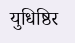युधिष्ठिर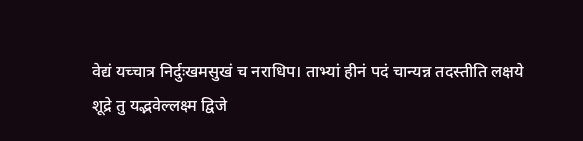वेद्यं यच्चात्र निर्दुःखमसुखं च नराधिप। ताभ्यां हीनं पदं चान्यन्न तदस्तीति लक्षये
शूद्रे तु यद्भवेल्लक्ष्म द्विजे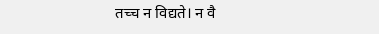तच्च न विद्यते। न वै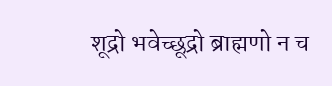शूद्रो भवेच्छूद्रो ब्राह्मणो न च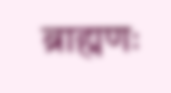ब्राह्मणः